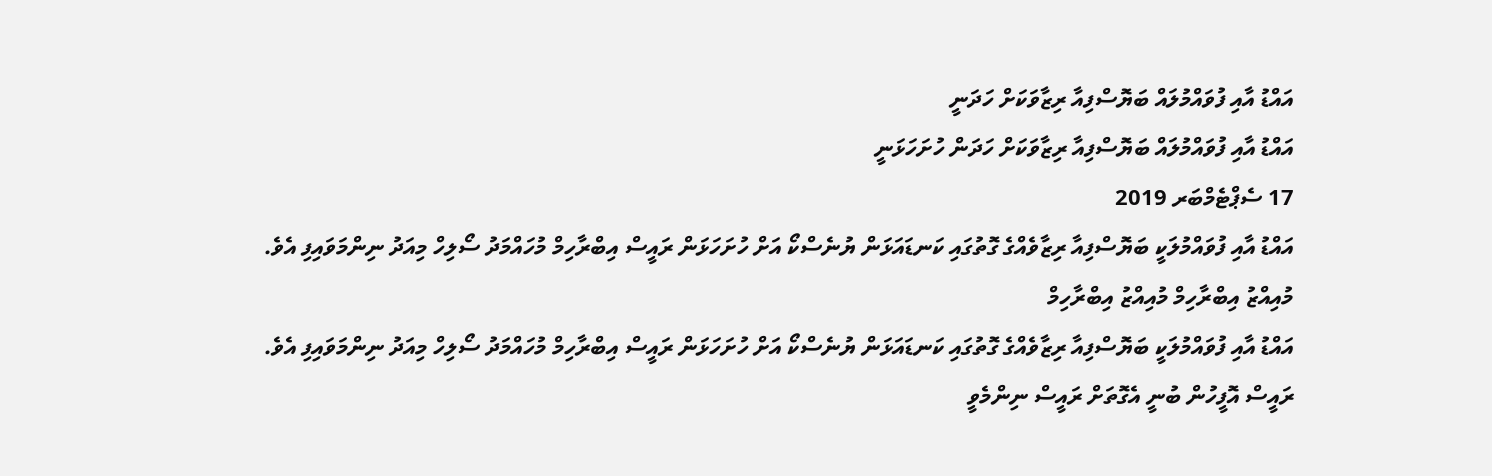އައްޑު އާއި ފުވައްމުލައް ބަޔޮސްފިއާ ރިޒާވަކަށް ހަދަނީ
އައްޑު އާއި ފުވައްމުލައް ބަޔޮސްފިއާ ރިޒާވަކަށް ހަދަން ހުށަހަޅަނީ
17 ސެޕްޓެމްބަރ 2019
އައްޑު އާއި ފުވައްމުލަކީ ބަޔޮސްފިއާ ރިޒާވެއްގެ ގޮތުގައި ކަނޑައަޅަން ޔުނެސްކޯ އަށް ހުށަހަޅަން ރައީސް އިބްރާހިމް މުހައްމަދު ސޯލިހް މިއަދު ނިންމަވައިފި އެވެ.
މުއިއްޒު އިބްރާހިމް މުއިއްޒު އިބްރާހިމް
އައްޑު އާއި ފުވައްމުލަކީ ބަޔޮސްފިއާ ރިޒާވެއްގެ ގޮތުގައި ކަނޑައަޅަން ޔުނެސްކޯ އަށް ހުށަހަޅަން ރައީސް އިބްރާހިމް މުހައްމަދު ސޯލިހް މިއަދު ނިންމަވައިފި އެވެ.
ރައީސް އޮފީހުން ބުނީ އެގޮތަށް ރައީސް ނިންމެވީ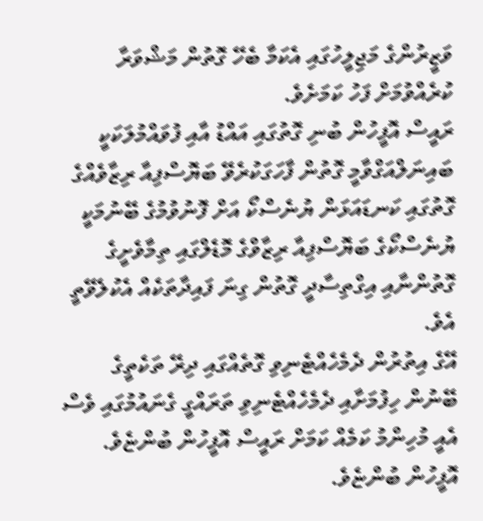ވަޒީރުންގެ މަޖިލީހުގައި އެކަމާ ބެހޭ ގޮތުން މަޝްވަރާ ކުރެއްވުމަށް ފަހު ކަމަށެވެ.
ރައީސް އޮފީހުން ބުނި ގޮތުގައި އައްޑު އާއި ފުވައްމުލަކަކީ ބައިނަލްއަގްވާމީ ގޮތުން ފާހަގަކުރެވޭ ބަޔޮސްފިއާ ރިޒާވެއްގެ ގޮތުގައި ކަނޑައަޅަން ޔުނެސްކޯ އަށް ފޮނުވުމުގެ ބޭނުމަކީ ޔުނެސްކޯގެ ބަޔޮސްފިއާ ރިޒާވްގެ މޮޑެލްގައި ތިމާވެށީގެ ގޮތުންނާއި އިގްތިސާދީ ގޮތުން ގިނަ ފައިދާތަކެއް އެކުލެވޭތީ އެވެ.
އޭގެ އިތުރުން ދެމެހެއްޓެނިވި ގޮތެއްގައި ދިރޭ ތަކެތީގެ ބޭނުން ހިފުމަށާއި ދެމެހެއްޓެނިވި ތަރައްގީ ގެނައުމުގައި ވެސް އެއީ މުހިންމު ކަމެއް ކަމަށް ރައީސް އޮފީހުން ބުންޏެވެ. އޮފީހުން ބުންޏެވެ.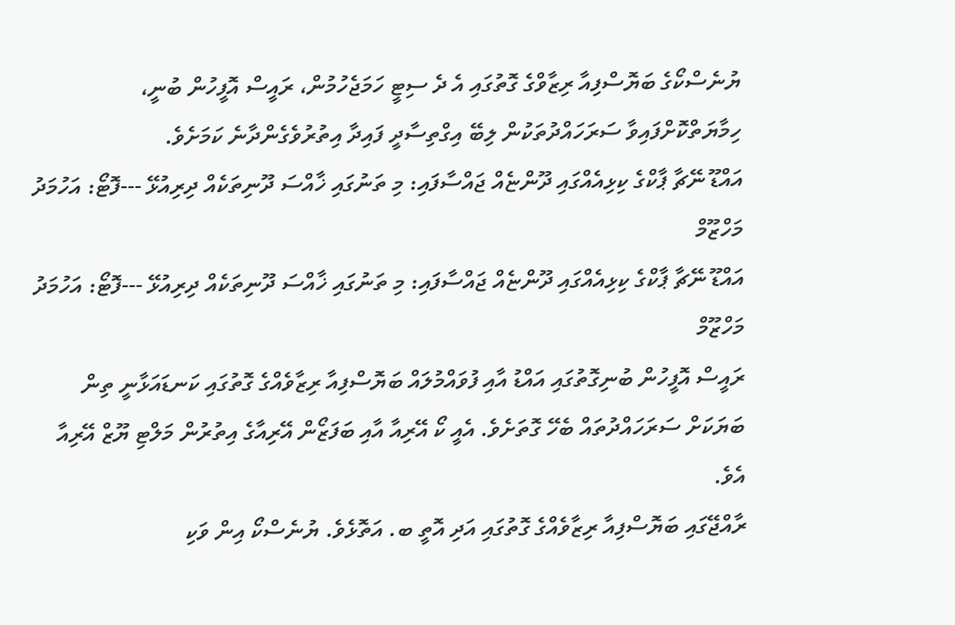ޔުނެސްކޯގެ ބަޔޮސްފިއާ ރިޒާވްގެ ގޮތުގައި އެ ދެ ސިޓީ ހަމަޖެހުމުން، ރައީސް އޮފީހުން ބުނީ، ހިމާޔަތްކޮށްފައިވާ ސަރަހައްދުތަކުން ލިބޭ އިގްތިސާދީ ފައިދާ އިތުރުވެގެންދާނެ ކަމަށެވެ.
އައްޑޫ ނޭޗާ ޕާކްގެ ކިޅިއެއްގައި ދޫންޏެއް ޖައްސާފައި: މި ތަނުގައި ޚާއްސަ ދޫނިތަކެއް ދިރިއުޅޭ ---ފޮޓޯ: އަހުމަދު މަހްޒޫމް
އައްޑޫ ނޭޗާ ޕާކްގެ ކިޅިއެއްގައި ދޫންޏެއް ޖައްސާފައި: މި ތަނުގައި ޚާއްސަ ދޫނިތަކެއް ދިރިއުޅޭ ---ފޮޓޯ: އަހުމަދު މަހްޒޫމް
ރައީސް އޮފީހުން ބުނިގޮތުގައި އައްޑު އާއި ފުވައްމުލައް ބަޔޮސްފިއާ ރިޒާވެއްގެ ގޮތުގައި ކަނޑައަޅާނީ ތިން ބަޔަކަށް ސަރަހައްދުތައް ބެހޭ ގޮތަށެވެ. އެއީ ކޯ އޭރިއާ އާއި ބަފަޒޯން އޭރިއާގެ އިތުރުން މަލްޓި ޔޫޒް އޭރިއާ އެވެ.
ރާއްޖޭގައި ބަޔޮސްފިއާ ރިޒާވެއްގެ ގޮތުގައި އަދި އޮތީ ބ. އަތޮޅެވެ. ޔުނެސްކޯ އިން ވަކި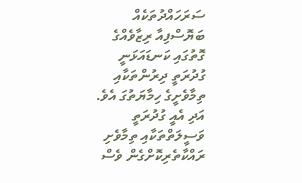ސަރަހައްދުތަކެއް ބަޔޮސްފިއާ ރިޒާވެއްގެ ގޮތުގައި ކަނޑައަޅަނީ ގުދުރަތީ ދިރުންތަކާއި ތިމާވެށީގެ ހިމާޔަތުގަ އެވެ. އަދި އެއީ ގުދުރަތީ ވަސީލަތްތަކާއި ތިމާވެށި ރައްކާތެރިކޮށްގެން ވެސް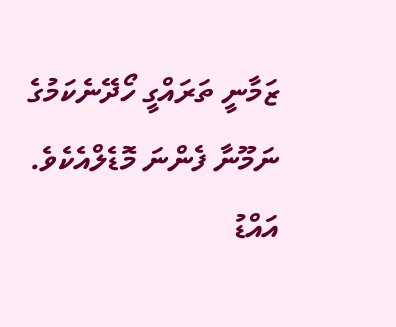ޒަމާނީ ތަރައްގީ ހޯދޭނެކަމުގެ ނަމޫނާ ފެންނަ މޮޑެލްއެކެވެ.
އައްޑު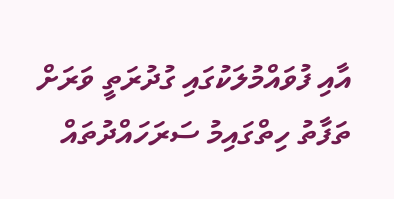އާއި ފުވައްމުލަކުގައި ގުދުރަތީ ވަރަށް ތަފާތު ހިތްގައިމު ސަރަހައްދުތައް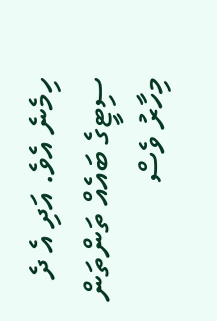ހިމެނެ އެވެ. އަދި އެ ދެ ސިޓީގެ ބައެއް ތަންތަން މިހާރު ވެސް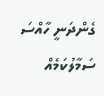ގެންދަނީ ހާއްސަ ސަމާލުކަމެއް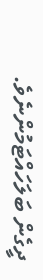ދީގެން ބަލަހައްޓަމުންނެވެ.